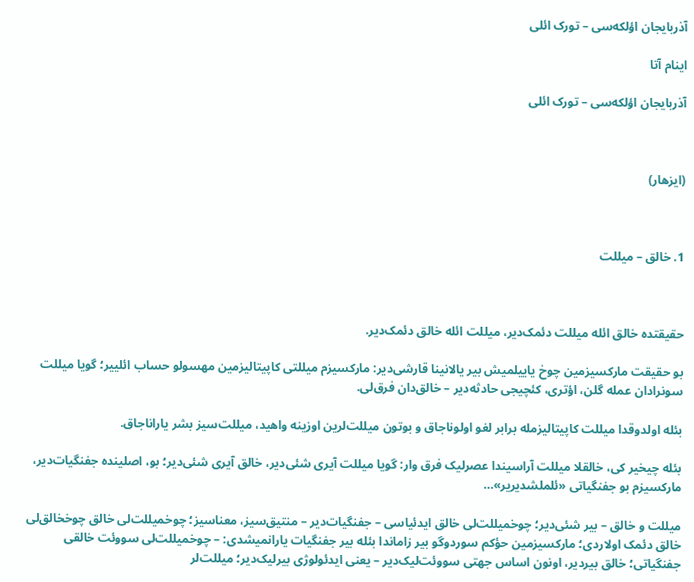آذربایجان اؤلکه‌سی – تورک ائلی

اینام آتا

آذربایجان اؤلکه‌سی – تورک ائلی



(ایزهار)



1. خالق – میللت



حقیقتده خالق ائله میللت دئمک‌دیر، میللت ائله خالق دئمک‌دیر.

بو حقیقت مارکسیزمین چوخ یاییلمیش بیر یالانینا قارشی‌دیر: مارکسیزم میللتی کاپیتالیزمین مهسولو حساب ائلییر؛ گویا میللت سونرا‌دان عمله گلن، اؤتری، کئچیجی حادثه‌دیر – خالق‌دان فرق‌لی.

بئله اولدوقدا میللت کاپیتالیزمله برابر لغو اولونا‌جاق و بوتون میللت‌لرین اوزینه واهید، میللت‌سیز بشر یارانا‌جاق.

بئله چیخیر کی، خالقلا میللت آراسیندا عصرلیک فرق وار: گویا میللت آیری شئی‌دیر، خالق آیری شئی‌دیر؛ بو، اصلینده جفنگیات‌دیر، مارکسیزم بو جفنگیاتی «ئلملشدیریر»…

میللت و خالق – بیر شئی‌دیر؛ چوخمیللت‌لی خالق ایدئیاسی – جفنگیات‌دیر – منتیق‌سیز، معنا‌سیز؛ چوخمیللت‌لی خالق چوخخالق‌لی خالق دئمک اولاردی؛ مارکسیزمین حؤکم سوردوگو بیر زاماندا بئله بیر جفنگیات یارانمیشدی: – چوخمیللت‌لی سووئت خالقی جفنگیاتی؛ خالق بیردیر، اونون اساس جهتی سووئت‌لیک‌دیر – یعنی ایدئولوژی بیرلیک‌دیر؛ میللت‌لر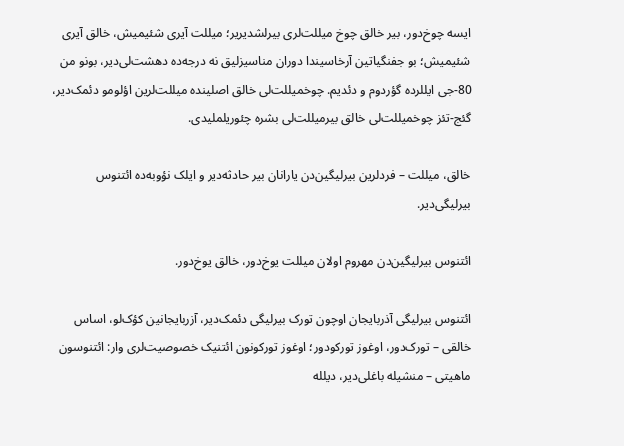ایسه چوخ‌دور، بیر خالق چوخ میللت‌لری بیرلشدیریر؛ میللت آیری شئیمیش، خالق آیری شئیمیش؛ بو جفنگیاتین آرخاسیندا دوران منا‌سیزلیق نه درجه‌ده دهشت‌لی‌دیر، بونو من 80-جی ایللرده گؤردوم و دئدیم. چوخمیللت‌لی خالق اصلینده میللت‌لرین اؤلومو دئمک‌دیر، گئج-تئز چوخمیللت‌لی خالق بیرمیللت‌لی بشره چئوریلملیدی.

خالق، میللت – فردلرین بیرلیگین‌دن یارانان بیر حادثه‌دیر و ایلک نؤوبه‌ده ائتنوس بیرلیگی‌دیر.

ائتنوس بیرلیگین‌دن مهروم اولان میللت یوخ‌دور، خالق یوخ‌دور.

ائتنوس بیرلیگی آذربایجان اوچون تورک بیرلیگی دئمک‌دیر، آزربایجانین کؤک‌لو، اساس خالقی – تورک‌دور، اوغوز تورکودور؛ اوغوز تورکونون ائتنیک خصوصیت‌لری وار: ائتنوسون ماهیتی – منشیله باغلی‌دیر، دیلله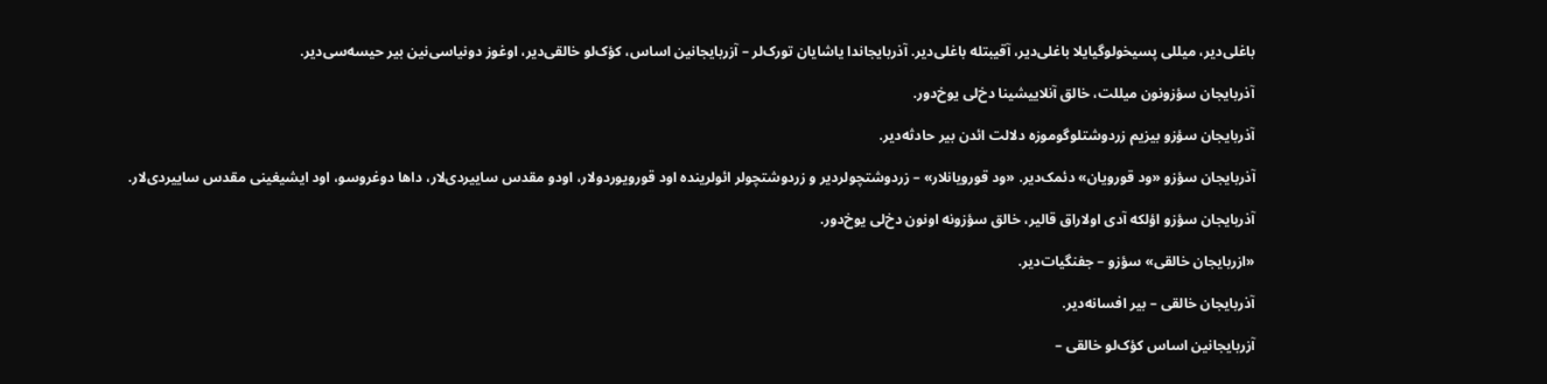باغلی‌دیر، میللی پسیخولوگیایلا باغلی‌دیر، آقیبتله باغلی‌دیر. آذربایجاندا یاشایان تورک‌لر – آزربایجانین اساس، کؤک‌لو خالقی‌دیر، اوغوز دونیاسی‌نین بیر حیسه‌سی‌دیر.

آذربایجان سؤزونون میللت، خالق آنلاییشینا دخ‌لی یوخ‌دور.

آذربایجان سؤزو بیزیم زردوشتلوگوموزه دلالت ائدن بیر حادثه‌دیر.

آذربایجان سؤزو «ود قورویان» دئمک‌دیر. «ود قورویانلار» – زردوشتچولردیر و زردوشتچولر ائولرینده اود قورویوردولار، اودو مقدس ساییردی‌لار، داها دوغروسو، اود ایشیغینی مقدس ساییردی‌لار.

آذربایجان سؤزو اؤلکه آدی اولا‌راق قالیر، خالق سؤزونه اونون دخ‌لی یوخ‌دور.

«ازربایجان خالقی» سؤزو – جفنگیات‌دیر.

آذربایجان خالقی – بیر افسانه‌دیر.

آزربایجانین اساس کؤک‌لو خالقی –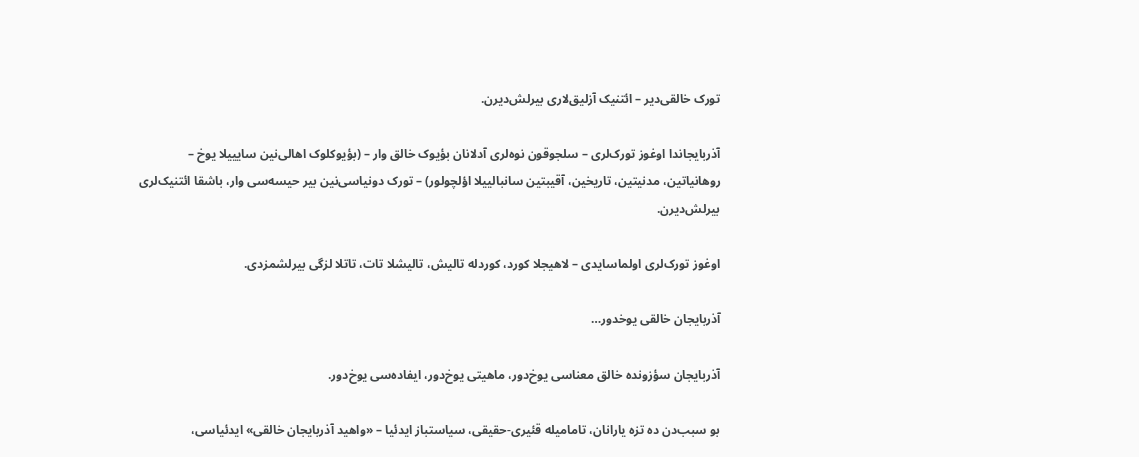تورک خالقی‌دیر – ائتنیک آزلیق‌لاری بیرلش‌دیرن.

آذربایجاندا اوغوز تورک‌لری – سلجوقون نوه‌لری آدلانان بؤیوک خالق وار – (بؤیوکلوک اها‌لی‌نین سایییلا یوخ – روهانیاتین، مدنیتین، تاریخین، آقیبتین سانبالییلا اؤلچولور) – تورک دونیاسی‌نین بیر حیسه‌سی وار، باشقا ائتنیک‌لری بیرلش‌دیرن.

اوغوز تورک‌لری اولماسایدی – لاهیجلا کورد، کوردله تالیش، تالیشلا تات، تاتلا لزگی بیرلشمزدی.

آذربایجان خالقی یوخدور…

آذربایجان سؤزونده خالق معناسی یوخ‌دور، ماهیتی یوخ‌دور، ایفاده‌سی یوخ‌دور.

بو سبب‌دن ده تزه یارانان، تامامیله قئیری-حقیقی، سیاستباز ایدئیا – «واهید آذربایجان خالقی» ایدئیاسی،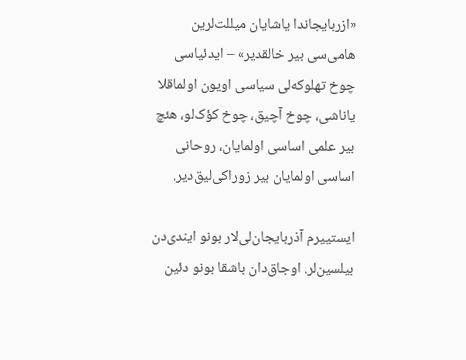«ازربایجاندا یاشایان میللت‌لرین هامی‌سی بیر خالقدیر» – ایدئیاسی چوخ تهلوکه‌لی سیاسی اویون اولماقلا یاناشی، چوخ آچیق، چوخ کؤک‌لو، هئچ بیر علمی اساسی اولمایان، روحانی اساسی اولمایان بیر زوراکی‌لیق‌دیر.

ایستییرم آذربایجان‌لی‌لار بونو ایندی‌دن بیلسین‌لر. اوجاق‌دان باشقا بونو دئین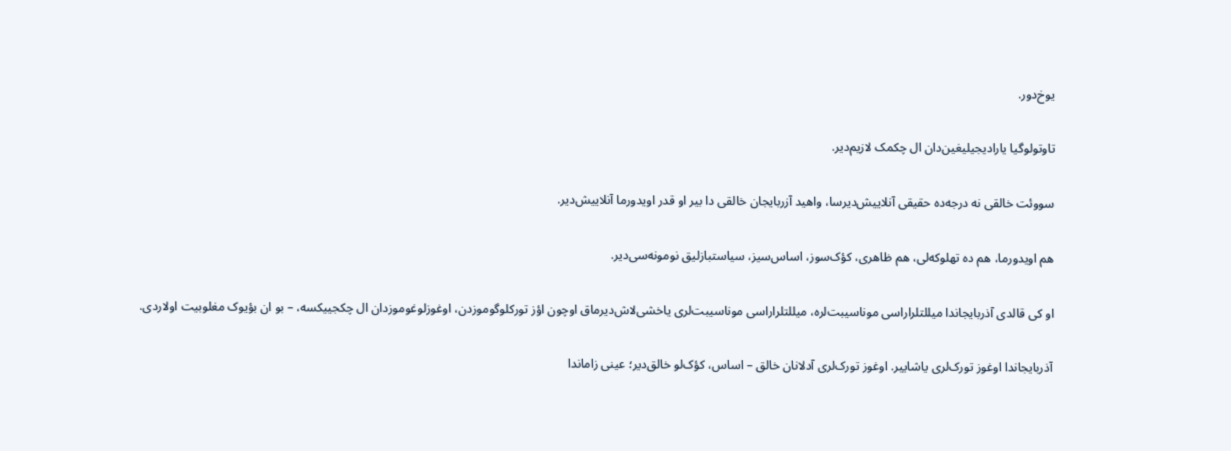یوخ‌دور.

تاوتولوگیا یارادیجیلیغین‌دان ال چکمک لازیم‌دیر.

سووئت خالقی نه درجه‌ده حقیقی آنلاییش‌دیرسا، واهید آزربایجان خالقی دا بیر او قدر اویدورما آنلاییش‌دیر.

هم اویدورما، هم ده تهلوکه‌لی، هم ظاهری، کؤک‌سوز، اساس‌سیز، سیاستبازلیق نومونه‌سی‌دیر.

او کی قالدی آذربایجاندا میللتلراراسی موناسیبت‌لره، میللتلراراسی موناسیبت‌لری یاخشی‌لاش‌دیرماق اوچون اؤز تورکلوگوموزدن، اوغوزلوغوموزدان ال چکجییکسه، – بو ان بؤیوک مغلوبیت اولاردی.

آذربایجاندا اوغوز تورک‌لری یاشاییر. اوغوز تورک‌لری آدلانان خالق – اساس، کؤک‌لو خالق‌دیر؛ عینی زاماندا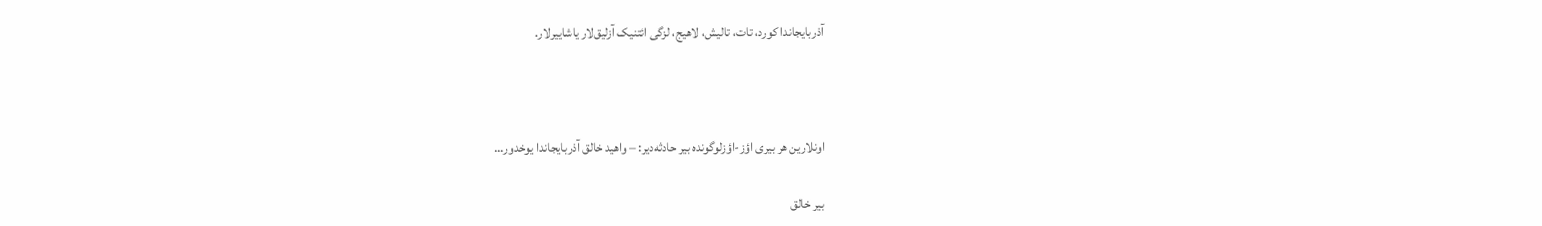آذربایجاندا کورد، تات، تالیش، لاهیج، لزگی ائتنیک آزلیق‌لار یاشاییرلار.



اونلارین هر بیری اؤز-اؤزلوگونده بیر حادثه‌دیر: – واهید خالق آذربایجاندا یوخدور…

بیر خالق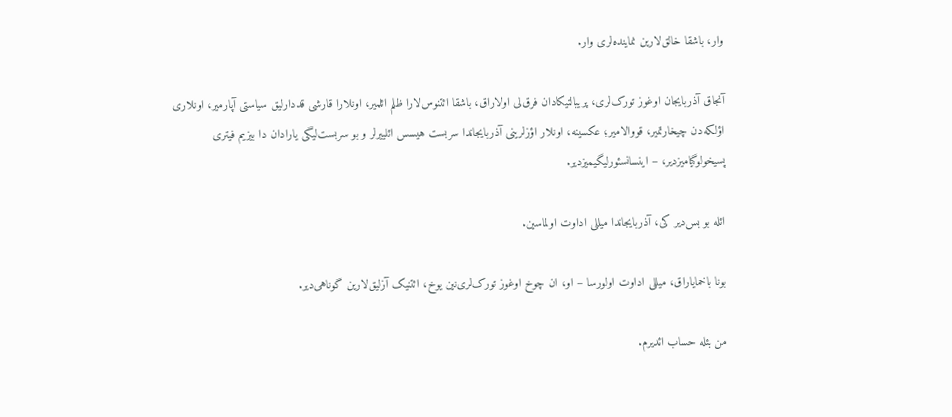وار، باشقا خالق‌لارین نماینده‌لری وار.

آنجاق آذربایجان اوغوز تورک‌لری، پریبالتیکا‌دان فرق‌لی اولا‌راق، باشقا ائتنوس‌لارا ظلم ائلمیر، اونلارا قارشی قددارلیق سیاستی آپارمیر، اونلاری اؤلکه‌دن چیخارتمیر، قووالامیر؛ عکسینه، اونلار اؤزلرینی آذربایجاندا سربست هیسس ائلییرلر و بو سربست‌لیگی یارا‌دان دا بیزیم فیتری پسیخولوگیامیزدیر، – اینسانسئورلیگیمیزدیر.

ائله بو بس‌دیر کی، آذربایجاندا میللی اداوت اولماسین.

بونا باخمایا‌راق، میللی اداوت اولورسا – او، ان چوخ اوغوز تورک‌لری‌نین یوخ، ائتنیک آزلیق‌لارین گوناهی‌دیر.

من بئله حساب ائدیرم.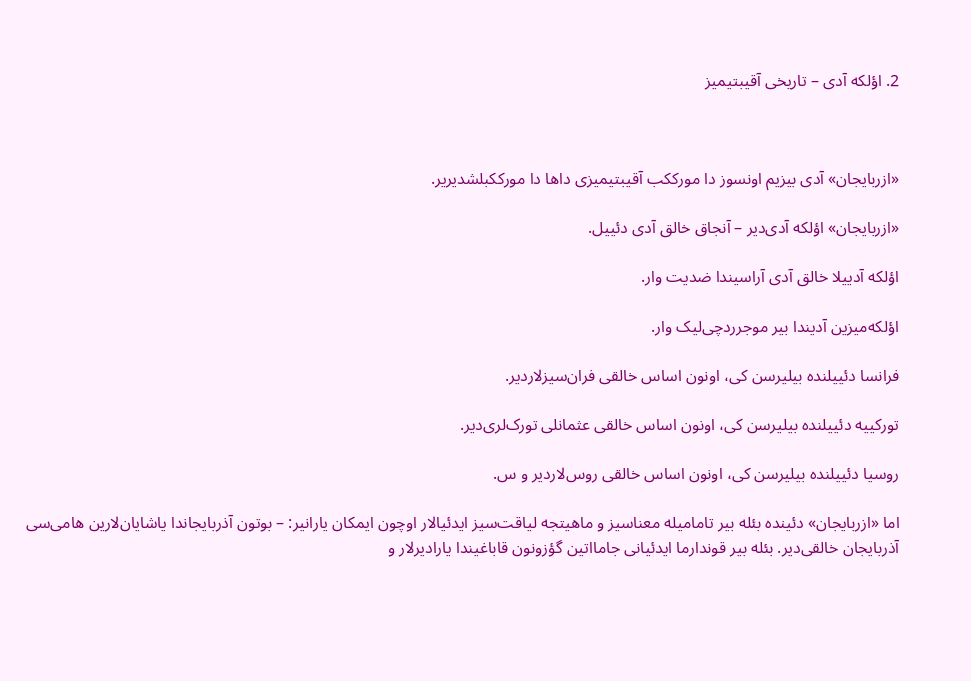2. اؤلکه آدی – تاریخی آقیبتیمیز



«ازربایجان» آدی بیزیم اونسوز دا مورککب آقیبتیمیزی داها دا مورککبلشدیریر.

«ازربایجان» اؤلکه آدی‌دیر – آنجاق خالق آدی دئییل.

اؤلکه آدییلا خالق آدی آراسیندا ضدیت وار.

اؤلکه‌میزین آدیندا بیر موجرردچی‌لیک وار.

فرانسا دئییلنده بیلیرسن کی، اونون اساس خالقی فران‌سیزلاردیر.

تورکییه دئییلنده بیلیرسن کی، اونون اساس خالقی عثمانلی تورک‌لری‌دیر.

روسیا دئییلنده بیلیرسن کی، اونون اساس خالقی روس‌لاردیر و س.

اما «ازربایجان» دئینده بئله بیر تامامیله معنا‌سیز و ماهیتجه لیاقت‌سیز ایدئیا‌لار اوچون ایمکان یارانیر: – بوتون آذربایجاندا یاشایان‌لارین هامی‌سی آذربایجان خالقی‌دیر. بئله بیر قوندارما ایدئیانی جامااتین گؤزونون قاباغیندا یارا‌دیرلار و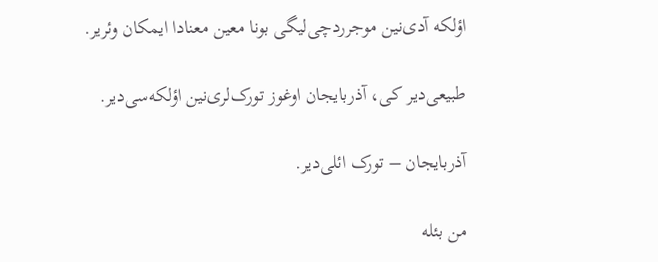اؤلکه آدی‌نین موجرردچی‌لیگی بونا معین معنادا ایمکان وئریر.

طبیعی‌دیر کی، آذربایجان اوغوز تورک‌لری‌نین اؤلکه‌سی‌دیر.

آذربایجان – تورک ائلی‌دیر.

من بئله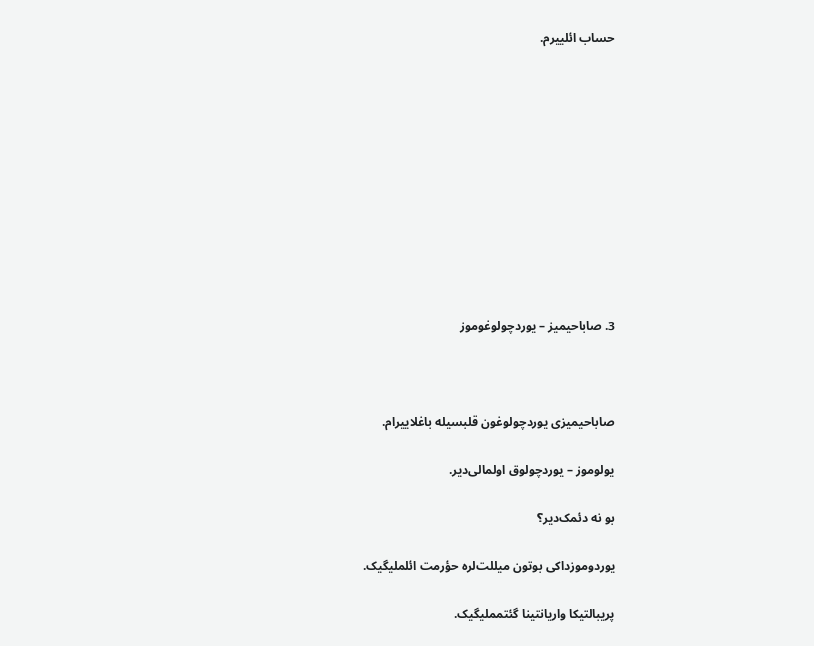حساب ائلییرم.











3. صاباحیمیز – یوردچولوغوموز



صاباحیمیزی یوردچولوغون قلبسیله باغلاییرام.

یولوموز – یوردچولوق اولما‌لی‌دیر.

بو نه دئمک‌دیر؟

یوردوموزداکی بوتون میللت‌لره حؤرمت ائلملیگیک.

پریبالتیکا واریانتینا گئتمملیگیک.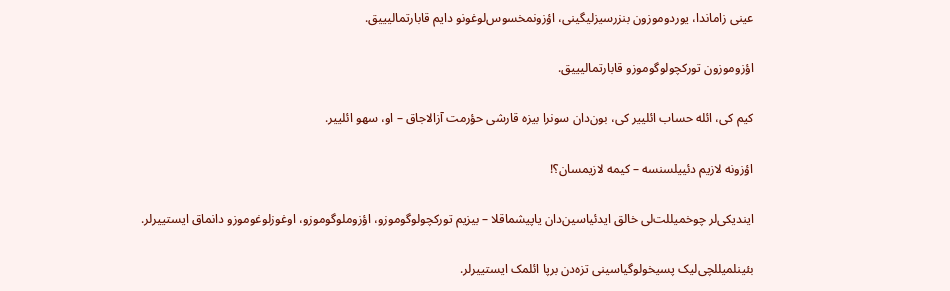عینی زاماندا، یوردوموزون بنزرسیزلیگینی، اؤزونمخسوس‌لوغونو دایم قابارتمالیییق.

اؤزوموزون تورکچولوگوموزو قابارتمالیییق.

کیم کی، ائله حساب ائلییر کی، بون‌دان سونرا بیزه قارشی حؤرمت آزالا‌جاق – او، سهو ائلییر.

اؤزونه لازیم دئییلسنسه – کیمه لازیمسان؟!

ایندیکی‌لر چوخمیللت‌لی خالق ایدئیاسین‌دان یاپیشماقلا – بیزیم تورکچولوگوموزو، اؤزوملوگوموزو، اوغوزلوغوموزو دانماق ایستییرلر.

بئینلمیللچی‌لیک پسیخولوگیاسینی تزه‌دن برپا ائلمک ایستییرلر.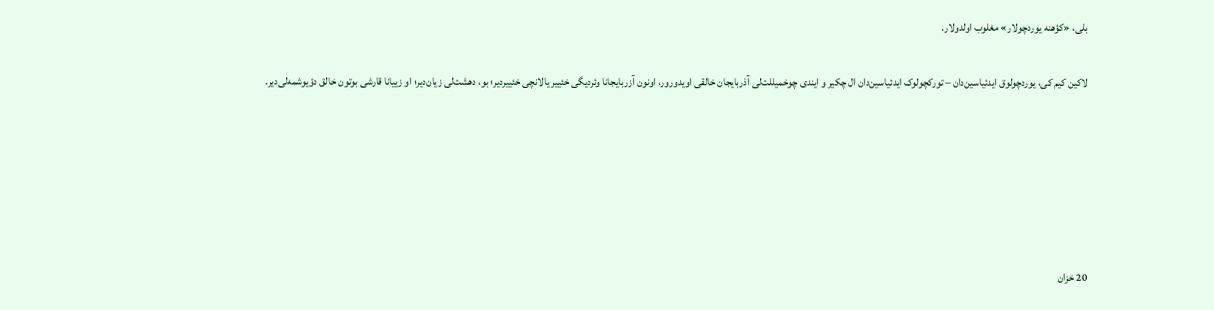بلی، «کؤهنه یوردچولار» مغلوب اولدولار.

لاکین کیم کی، یوردچولوق ایدئیاسین‌دان – تورکچولوک ایدئیاسین‌دان ال چکیر و ایندی چوخمیللت‌لی آذربایجان خالقی اویدورور، اونون آزربایجانا وئردیگی خئییر یالانچی خئییردیر؛ بو، دهشت‌لی زیان‌دیر؛ او زییانا قارشی بوتون خالق دؤیوشمه‌لی‌دیر.






20 خزان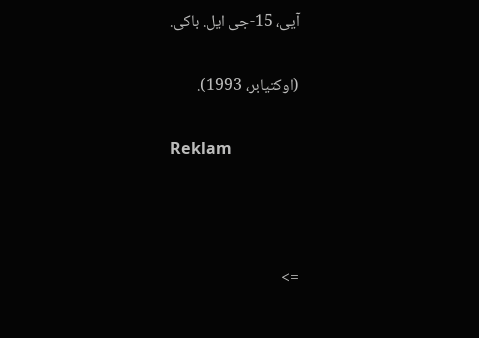آیی، 15-جی ایل. باکی.

(اوکتیابر، 1993).

Reklam



=>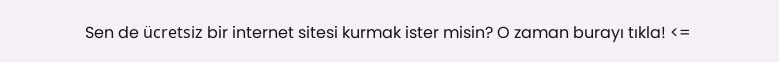Sen de ücretsiz bir internet sitesi kurmak ister misin? O zaman burayı tıkla! <=